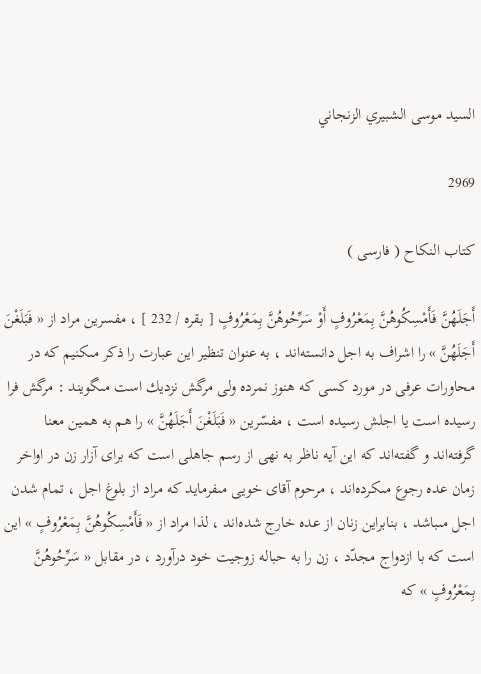السيد موسى الشبيري الزنجاني

2969

كتاب النكاح ( فارسى )

أَجَلَهُنَّ فَأَمْسِكُوهُنَّ بِمَعْرُوفٍ أَوْ سَرِّحُوهُنَّ بِمَعْرُوفٍ [ بقره / 232 ] ، مفسرين مراد از « فَبَلَغْنَ أَجَلَهُنَّ » را اشراف به اجل دانسته‌اند ، به عنوان تنظير اين عبارت را ذكر مىكنيم كه در محاورات عرفى در مورد كسى كه هنوز نمرده ولى مرگش نزديك است مىگويند : مرگش فرا رسيده است يا اجلش رسيده است ، مفسّرين « فَبَلَغْنَ أَجَلَهُنَّ » را هم به همين معنا گرفته‌اند و گفته‌اند كه اين آيه ناظر به نهى از رسم جاهلى است كه براى آزار زن در اواخر زمان عده رجوع مىكرده‌اند ، مرحوم آقاى خويى مىفرمايد كه مراد از بلوغ اجل ، تمام شدن اجل مىباشد ، بنابراين زنان از عده خارج شده‌اند ، لذا مراد از « فَأَمْسِكُوهُنَّ بِمَعْرُوفٍ » اين است كه با ازدواج مجدّد ، زن را به حباله زوجيت خود درآورد ، در مقابل « سَرِّحُوهُنَّ بِمَعْرُوفٍ » كه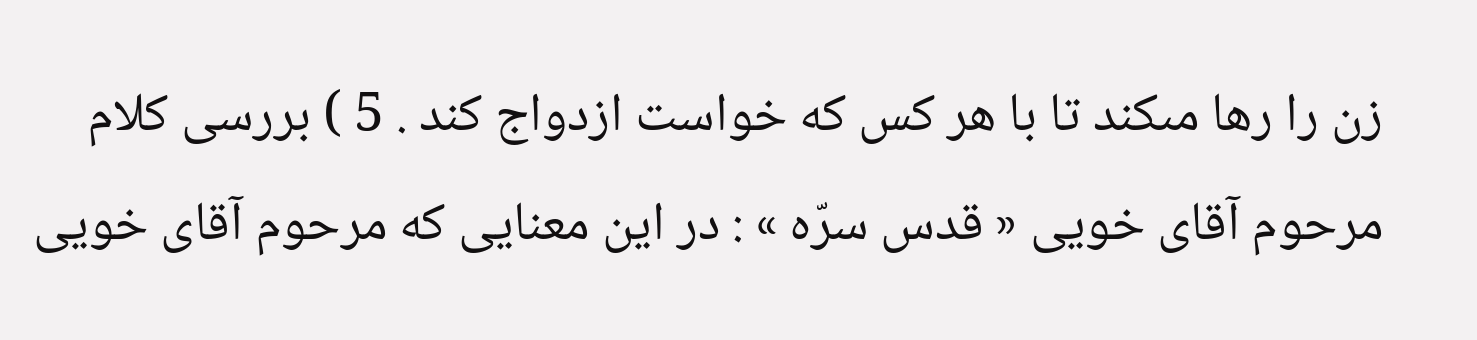زن را رها مىكند تا با هر كس كه خواست ازدواج كند . 5 ) بررسى كلام مرحوم آقاى خويى « قدس سرّه » : در اين معنايى كه مرحوم آقاى خويى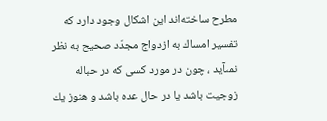مطرح ساخته‌اند اين اشكال وجود دارد كه تفسير امساك به ازدواج مجدّد صحيح به نظر نمىآيد ، چون در مورد كسى كه در حباله زوجيت باشد يا در حال عده باشد و هنوز يك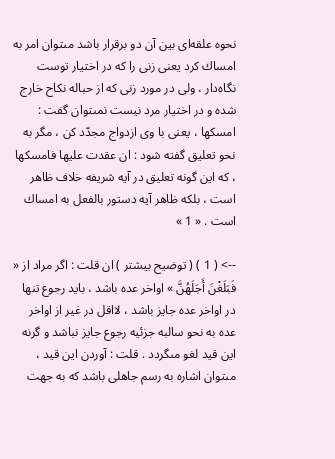نحوه علقه‌اى بين آن دو برقرار باشد مىتوان امر به امساك كرد يعنى زنى را كه در اختيار توست نگاه‌دار ، ولى در مورد زنى كه از حباله نكاح خارج شده و در اختيار مرد نيست نمىتوان گفت : امسكها ، يعنى با وى ازدواج مجدّد كن ، مگر به نحو تعليق گفته شود : ان عقدت عليها فامسكها ، كه اين گونه تعليق در آيه شريفه خلاف ظاهر است ، بلكه ظاهر آيه دستور بالفعل به امساك است . « 1 »

--> ( 1 ) ( توضيح بيشتر ) ان قلت : اگر مراد از « فَبَلَغْنَ أَجَلَهُنَّ » اواخر عده باشد ، بايد رجوع تنها در اواخر عده جايز باشد ، لااقل در غير از اواخر عده به نحو سالبه جزئيه رجوع جايز نباشد و گرنه اين قيد لغو مىگردد . قلت : آوردن اين قيد ، مىتوان اشاره به رسم جاهلى باشد كه به جهت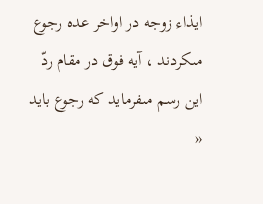ايذاء زوجه در اواخر عده رجوع مىكردند ، آيه فوق در مقام ردّ اين رسم مىفرمايد كه رجوع بايد «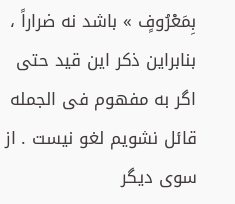بِمَعْرُوفٍ » باشد نه ضراراً ، بنابراين ذكر اين قيد حتى اگر به مفهوم فى الجمله قائل نشويم لغو نيست . از سوى ديگر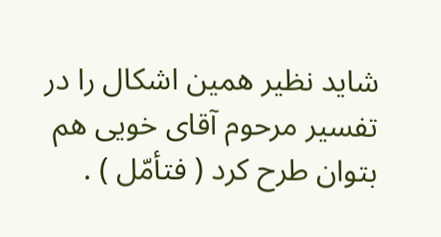شايد نظير همين اشكال را در تفسير مرحوم آقاى خويى هم بتوان طرح كرد ( فتأمّل ) .